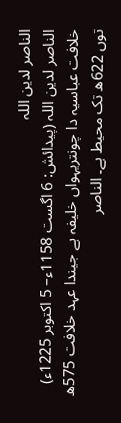الناصر لدین اللہ
الناصر لدین اللہ (پیدائش: 6 اگست 1158ء– 5 اکتوبر 1225ء) خلافت عباسیہ دا چونتریہواں خلیفہ ہے جیندا عہد خلافت 575ھ توں 622ھ تک محیط ہے۔ الناصر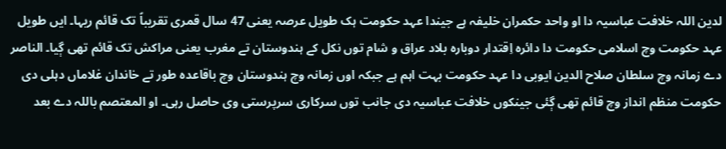لدین اللہ خلافت عباسیہ دا او واحد حکمران خلیفہ ہے جیندا عہد حکومت ہک طویل عرصہ یعنی 47 سال قمری تقریباً تک قائم ریہا۔ ایں طویل عہد حکومت وچ اسلامی حکومت دا دائرہ اِقتدار دوبارہ بلاد عراق و شام توں نکل کے ہندوستان تے مغرب یعنی مراکش تک قائم تھی ڳیا۔ الناصر دے زمانہ وچ سلطان صلاح الدین ایوبی دا عہد حکومت بہت اہم ہے جبکہ اوں زمانہ وچ ہندوستان وچ باقاعدہ طور تے خاندان غلاماں دہلی دی حکومت منظم انداز وچ قائم تھی ڳئی جینکوں خلافت عباسیہ دی جانب توں سرکاری سرپرستی وی حاصل رہی۔ او المعتصم باللہ دے بعد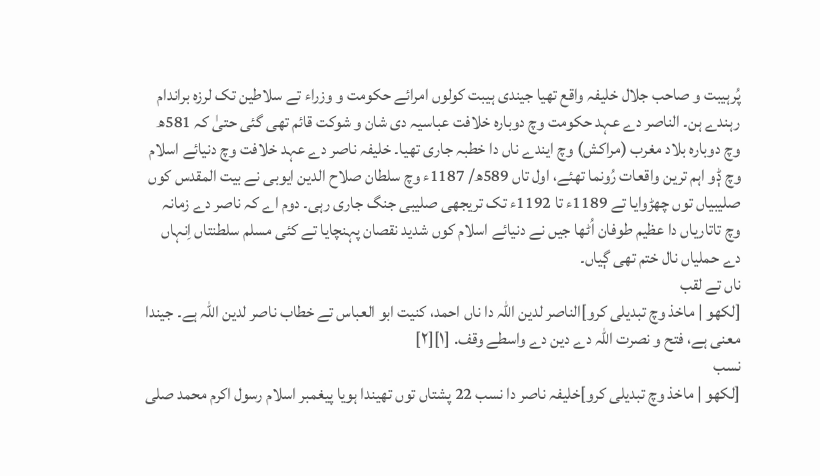پُرہیبت و صاحب جلال خلیفہ واقع تھیا جیندی ہیبت کولوں امرائے حکومت و وزراء تے سلاطین تک لرزہ براندام رہندے ہن۔ الناصر دے عہد حکومت وچ دوبارہ خلافت عباسیہ دی شان و شوکت قائم تھی گئی حتیٰ کہ 581ھ وچ دوبارہ بلاد مغرب (مراکش) وچ ایندے ناں دا خطبہ جاری تھیا۔ خلیفہ ناصر دے عہد خلافت وچ دنیائے اسلام وچ ݙو اہم ترین واقعات رُونما تھئے، اول تاں 589ھ/ 1187ء وچ سلطان صلاح الدین ایوبی نے بیت المقدس کوں صلیبیاں توں چھڑوایا تے 1189ء تا 1192ء تک تریجھی صلیبی جنگ جاری رہی۔ دوم اے کہ ناصر دے زمانہ وچ تاتاریاں دا عظیم طوفان اُٹھا جیں نے دنیائے اسلام کوں شدید نقصان پہنچایا تے کئی مسلم سلطنتاں اِنہاں دے حملیاں نال ختم تھی ڳیاں۔
ناں تے لقب
[لکھو | ماخذ وچ تبدیلی کرو]الناصر لدین اللہ دا ناں احمد، کنیت ابو العباس تے خطاب ناصر لدین اللہ ہے۔ جیندا معنی ہے، فتح و نصرت اللہ دے دین دے واسطے وقف. [١][٢]
نسب
[لکھو | ماخذ وچ تبدیلی کرو]خلیفہ ناصر دا نسب 22 پشتاں توں تھیندا ہویا پیغمبر اسلام رسول اکرم محمد صلی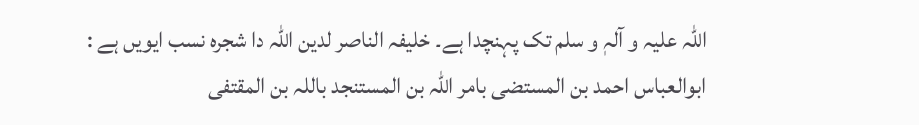اللہ علیہ و آلہٖ و سلم تک پہنچدا ہے۔ خلیفہ الناصر لدین اللہ دا شجرہ نسب ایویں ہے :
ابوالعباس احمد بن المستضی بامر اللہ بن المستنجد باللہ بن المقتفی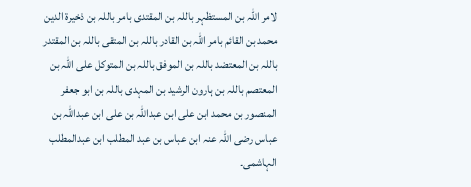لامر اللہ بن المستظہر باللہ بن المقتدی بامر باللہ بن ذخیرۃ الدین محمد بن القائم بامر اللہ بن القادر باللہ بن المتقی باللہ بن المقتدر باللہ بن المعتضد باللہ بن الموفق باللہ بن المتوکل علی اللہ بن المعتصم باللہ بن ہارون الرشید بن المہدی باللہ بن ابو جعفر المنصور بن محمد ابن علی ابن عبداللہ بن علی ابن عبداللہ بن عباس رضی اللہ عنہ ابن عباس بن عبد المطلب ابن عبدالمطلب الہاشمی۔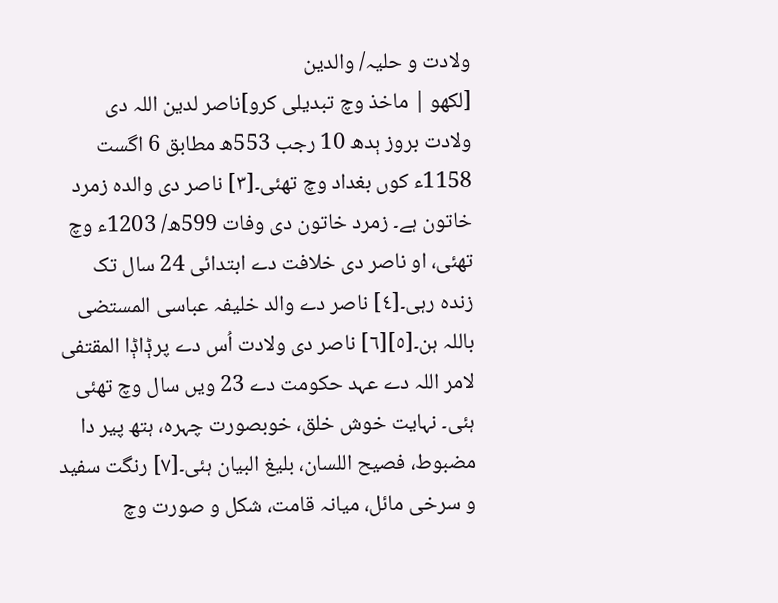ولادت و حلیہ/ والدین
[لکھو | ماخذ وچ تبدیلی کرو]ناصر لدین اللہ دی ولادت بروز ٻدھ 10 رجب 553ھ مطابق 6 اگست 1158ء کوں بغداد وچ تھئی۔[٣] ناصر دی والدہ زمرد خاتون ہے۔ زمرد خاتون دی وفات 599ھ/ 1203ء وچ تھئی، او ناصر دی خلافت دے ابتدائی 24 سال تک زندہ رہی۔[٤] ناصر دے والد خلیفہ عباسی المستضی باللہ ہن۔[٥][٦] ناصر دی ولادت اُس دے پرݙاݙا المقتفی لامر اللہ دے عہد حکومت دے 23 ویں سال وچ تھئی ہئی۔ نہایت خوش خلق، خوبصورت چہرہ، ہتھ پیر دا مضبوط، فصیح اللسان، بلیغ البیان ہئی۔[٧] رنگت سفید و سرخی مائل، میانہ قامت، شکل و صورت وچ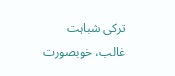ترکی شباہت غالب، خوبصورت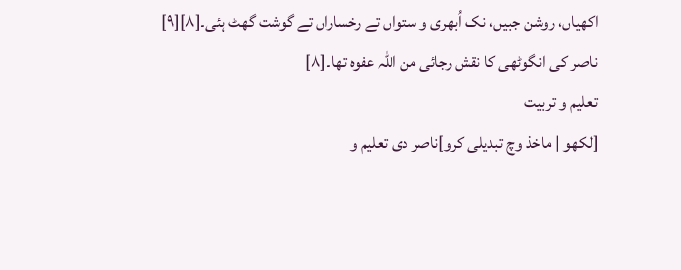اکھیاں، روشن جبیں، نک اُبھری و ستواں تے رخساراں تے گوشت گھٹ ہئی۔[٨][٩] ناصر کی انگوٹھی کا نقش رجائی من اللہ عفوہ تھا۔[٨]
تعلیم و تربیت
[لکھو | ماخذ وچ تبدیلی کرو]ناصر دی تعلیم و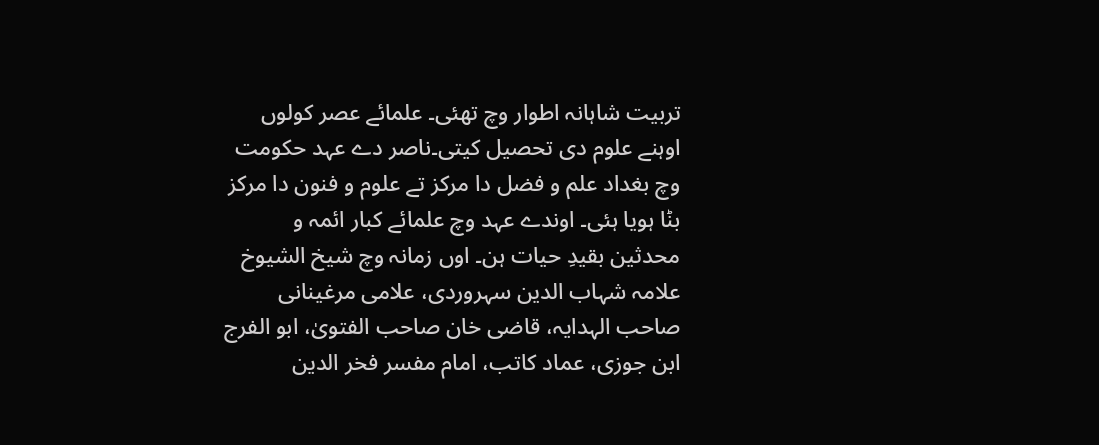تربیت شاہانہ اطوار وچ تھئی۔ علمائے عصر کولوں اوہنے علوم دی تحصیل کیتی۔ناصر دے عہد حکومت وچ بغداد علم و فضل دا مرکز تے علوم و فنون دا مرکز بݨا ہویا ہئی۔ اوندے عہد وچ علمائے کبار ائمہ و محدثین بقیدِ حیات ہن۔ اوں زمانہ وچ شیخ الشیوخ علامہ شہاب الدین سہروردی، علامی مرغینانی صاحب الہدایہ، قاضی خان صاحب الفتویٰ، ابو الفرج ابن جوزی، عماد کاتب، امام مفسر فخر الدین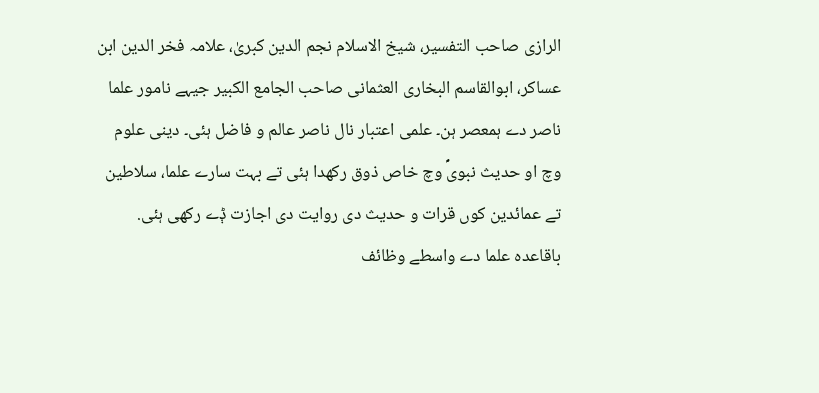الرازی صاحب التفسیر، شیخ الاسلام نجم الدین کبریٰ، علامہ فخر الدین ابن عساکر، ابوالقاسم البخاری العثمانی صاحب الجامع الکبیر جیہے نامور علما ناصر دے ہمعصر ہن۔ علمی اعتبار نال ناصر عالم و فاضل ہئی۔ دینی علوم وچ او حدیث نبویؐ وچ خاص ذوق رکھدا ہئی تے بہت سارے علما، سلاطین تے عمائدین کوں قرات و حدیث دی روایت دی اجازت ݙے رکھی ہئی. باقاعدہ علما دے واسطے وظائف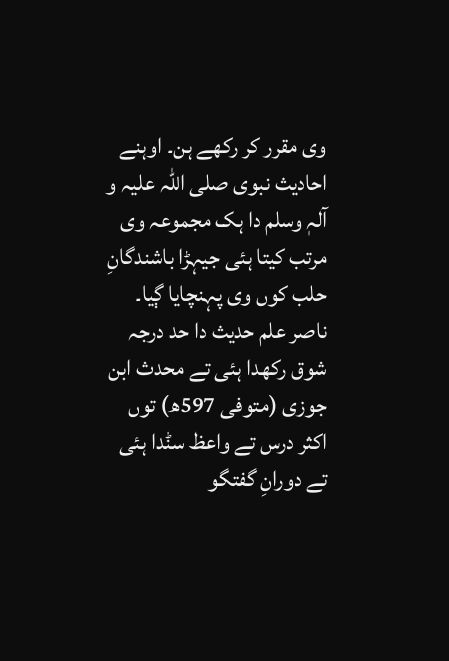وی مقرر کر رکھے ہن۔ اوہنے احادیث نبوی صلی اللہ علیہ و آلہٖ وسلم دا ہک مجموعہ وی مرتب کیتا ہئی جیہڑا باشندگانِ حلب کوں وی پہنچایا ڳیا۔ ناصر علم حدیث دا حد درجہ شوق رکھدا ہئی تے محدث ابن جوزی (متوفی 597ھ) توں اکثر درس تے واعظ سݨدا ہئی تے دورانِ گفتگو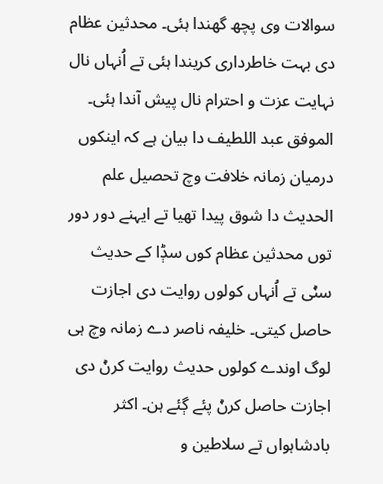سوالات وی پچھ گھندا ہئی۔ محدثین عظام دی بہت خاطرداری کریندا ہئی تے اُنہاں نال نہایت عزت و احترام نال پیش آندا ہئی۔ الموفق عبد اللطیف دا بیان ہے کہ اینکوں درمیان زمانہ خلافت وچ تحصیل علم الحدیث دا شوق پیدا تھیا تے ایہنے دور دور توں محدثین عظام کوں سݙا کے حدیث سݨی تے اُنہاں کولوں روایت دی اجازت حاصل کیتی۔ خلیفہ ناصر دے زمانہ وچ ہی لوگ اوندے کولوں حدیث روایت کرݨ دی اجازت حاصل کرݨ پئے ڳئے ہن۔ اکثر بادشاہواں تے سلاطین و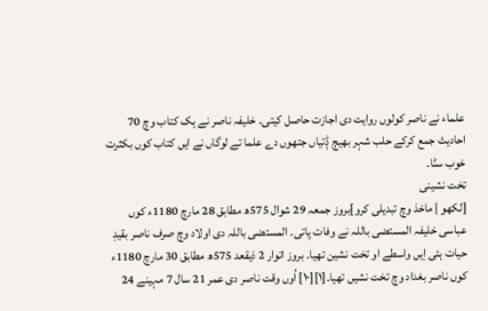علماء نے ناصر کولوں روایت دی اجازت حاصل کیتی۔ خلیفہ ناصر نے ہک کتاب وچ 70 احادیث جمع کرکے حلب شہر بھیڄ ݙتیاں جتھوں دے علما تے لوگاں نے ایں کتاب کوں بکثرت خوب سݨا۔
تخت نشینی
[لکھو | ماخذ وچ تبدیلی کرو]بروز جمعہ 29 شوال 575ھ مطابق 28 مارچ 1180ء کوں عباسی خلیفہ المستضی باللہ نے وفات پاتی۔ المستضی باللہ دی اولاد وچ صرف ناصر بقیدِ حیات ہئی اِیں واسطے او تخت نشین تھیا۔ بروز اتوار 2 ذیقعد 575ھ مطابق 30 مارچ 1180ء کوں ناصر بغداد وچ تخت نشیں تھیا۔[١][١٠] اُوں وقت ناصر دی عمر 21 سال 7 مہینے 24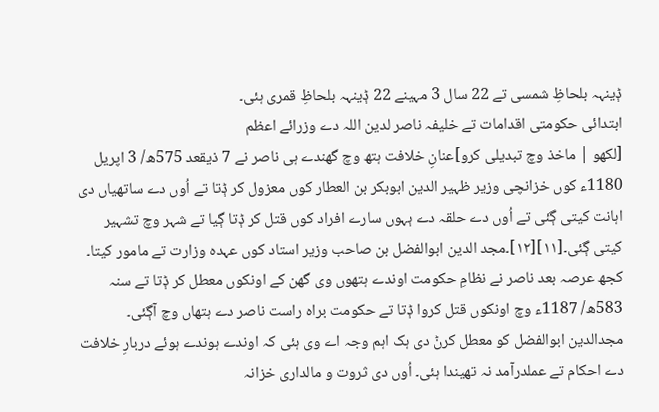ݙینہہ بلحاظِ شمسی تے 22 سال 3 مہینے 22 ݙینہہ بلحاظِ قمری ہئی۔
ابتدائی حکومتی اقدامات تے خلیفہ ناصر لدین اللہ دے وزرائے اعظم
[لکھو | ماخذ وچ تبدیلی کرو]عنانِ خلافت ہتھ وچ گھندے ہی ناصر نے 7 ذیقعد 575ھ/ 3 اپریل 1180ء کوں خزانچی وزیر ظہیر الدین ابوبکر بن العطار کوں معزول کر ݙتا تے اُوں دے ساتھیاں دی اہانت کیتی ڳئی تے اُوں دے حلقہ دے ٻہوں سارے افراد کوں قتل کر ݙتا ڳیا تے شہر وچ تشہیر کیتی ڳئی۔[١١][١٢]۔مجد الدین ابوالفضل بن صاحب وزیر استاد کوں عہدہ وزارت تے مامور کیتا۔ کجھ عرصہ بعد ناصر نے نظامِ حکومت اوندے ہتھوں وی گھن کے اونکوں معطل کر ݙتا تے سنہ 583ھ/ 1187ء وچ اونکوں قتل کروا ݙتا تے حکومت براہ راست ناصر دے ہتھاں وچ آڳئی۔ مجدالدین ابوالفضل کو معطل کرݨ دی ہک اہم وجہ اے وی ہئی کہ اوندے ہوندے ہوئے دربارِ خلافت دے احکام تے عملدرآمد نہ تھیندا ہئی۔ اُوں دی ثروت و مالداری خزانہ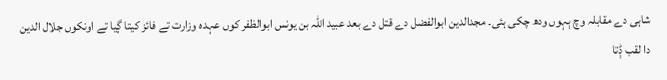شاہی دے مقابلہ وچ ٻہوں ودھ چکی ہئی۔ مجدالدین ابوالفضل دے قتل دے بعد عبید اللہ بن یونس ابوالظفر کوں عہدہ وزارت تے فائز کیتا ڳیا تے اونکوں جلال الدین دا لقب ݙتا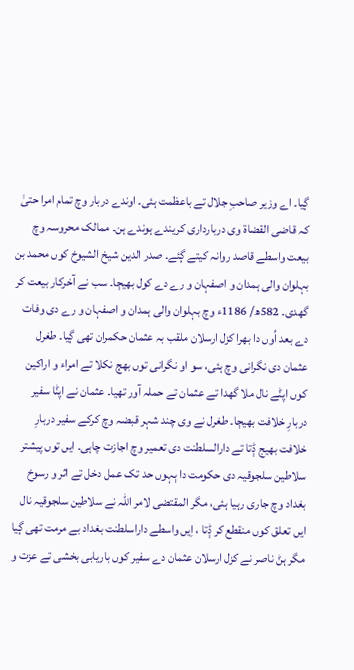ڳیا۔ اے وزیر صاحبِ جلال تے باعظمت ہئی۔ اوندے دربار وچ تمام امرا حتیٰ کہ قاضی القضاۃ وی دربارداری کریندے ہوندے ہن۔ ممالک محروسہ وچ بیعت واسطے قاصد روانہ کیتے ڳئے۔ صدر الدین شیخ الشیوخ کوں محمد بن بہلوان والی ہمدان و اصفہان و رے دے کول بھیڄا۔ سب نے آخرکار بیعت کر گھدی۔ 582ھ/ 1186ء وچ بہلوان والی ہمدان و اصفہان و رے دی وفات دے بعد اُوں دا بھرا کزل ارسلان ملقب بہ عثمان حکمران تھی ڳیا۔ طغرل عثمان دی نگرانی وچ ہئی، سو او نگرانی توں بھڄ نکلا تے امراء و اراکین کوں اپݨے نال ملا گھدا تے عثمان تے حملہ آور تھیا۔ عثمان نے اپݨا سفیر دربارِ خلافت بھیڄا۔ طغرل نے وی چند شہر قبضہ وچ کرکے سفیر دربارِ خلافت بھیج ݙتا تے دارالسلطنت دی تعمیر وچ اجازت چاہی۔ ایں توں پیشتر سلاطین سلجوقیہ دی حکومت دا ٻہوں حد تک عمل دخل تے اثر و رسوخ بغداد وچ جاری رہیا ہئی، مگر المقتضی لامر اللہ نے سلاطین سلجوقیہ نال ایں تعلق کوں منقطع کر ݙتا ، اِیں واسطے داراسلطنت بغداد بے مرمت تھی ڳیا مگر ہݨ ناصر نے کزل ارسلان عثمان دے سفیر کوں باریابی بخشی تے عزت و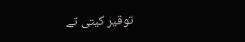توقیر کیتی تے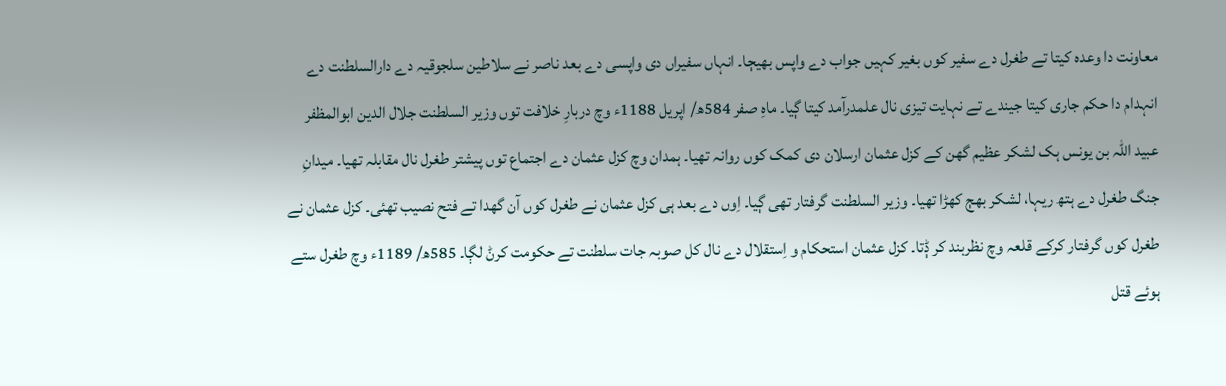معاونت دا وعدہ کیتا تے طغرل دے سفیر کوں بغیر کہیں جواب دے واپس بھیڄا۔ انہاں سفیراں دی واپسی دے بعد ناصر نے سلاطین سلجوقیہ دے دارالسلطنت دے انہدام دا حکم جاری کیتا جیندے تے نہایت تیزی نال علمدرآمد کیتا ڳیا۔ ماہِ صفر 584ھ/ اپریل 1188ء وچ دربارِ خلافت توں وزیر السلطنت جلال الدین ابوالمظفر عبید اللہ بن یونس ہک لشکر عظیم گھن کے کزل عثمان ارسلان دی کمک کوں روانہ تھیا۔ ہمدان وچ کزل عثمان دے اجتماع توں پیشتر طغرل نال مقابلہ تھیا۔ میدانِ جنگ طغرل دے ہتھ ریہا، لشکر بھڄ کھڑا تھیا۔ وزیر السلطنت گرفتار تھی ڳیا۔ اِوں دے بعد ہی کزل عثمان نے طغرل کوں آن گھدا تے فتح نصیب تھئی۔ کزل عثمان نے طغرل کوں گرفتار کرکے قلعہ وچ نظربند کر ݙتا۔ کزل عثمان استحکام و اِستقلال دے نال کل صوبہ جات سلطنت تے حکومت کرݨ لڳا۔ 585ھ/ 1189ء وچ طغرل ستے ہوئے قتل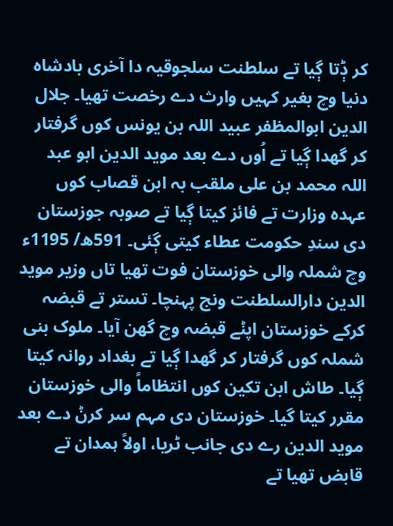کر ݙتا ڳیا تے سلطنت سلجوقیہ دا آخری بادشاہ دنیا وچ بغیر کہیں وارث دے رخصت تھیا۔ جلال الدین ابوالمظفر عبید اللہ بن یونس کوں گرفتار کر گھدا ڳیا تے اُوں دے بعد موید الدین ابو عبد اللہ محمد بن علی ملقب بہ ابن قصاب کوں عہدہ وزارت تے فائز کیتا ڳیا تے صوبہ جوزستان دی سندِ حکومت عطاء کیتی ڳئی۔ 591ھ/ 1195ء وچ شملہ والی خوزستان فوت تھیا تاں وزیر موید الدین دارالسلطنت ونج پہنچا۔ تستر تے قبضہ کرکے خوزستان اپݨے قبضہ وچ گھن آیا۔ ملوک بنی شملہ کوں گرفتار کر گھدا ڳیا تے بغداد روانہ کیتا ڳیا۔ طاش ابن تکین کوں انتظاماً والی خوزستان مقرر کیتا گیا۔ خوزستان دی مہم سر کرݨ دے بعد موید الدین رے دی جانب ٹریا، اولاً ہمدان تے قابض تھیا تے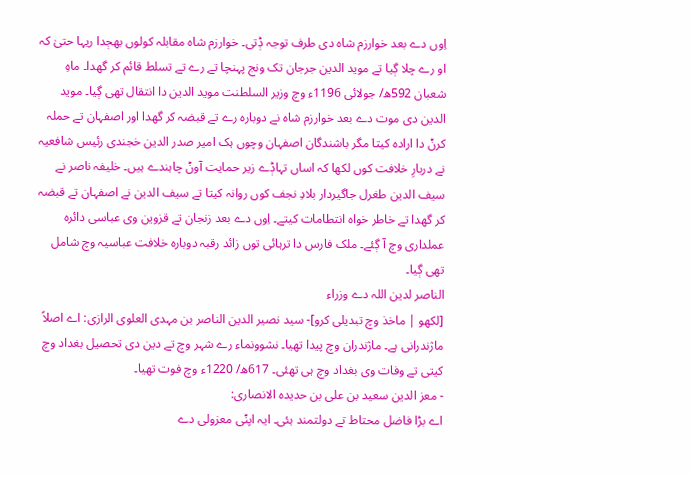اِوں دے بعد خوارزم شاہ دی طرف توجہ ݙتی۔ خوارزم شاہ مقابلہ کولوں بھڄدا ریہا حتیٰ کہ او رے چلا ڳیا تے موید الدین جرجان تک ونج پہنچا تے رے تے تسلط قائم کر گھدا۔ ماہِ شعبان 592ھ/ جولائی 1196ء وچ وزیر السلطنت موید الدین دا انتقال تھی ڳیا۔ موید الدین دی موت دے بعد خوارزم شاہ نے دوبارہ رے تے قبضہ کر گھدا اور اصفہان تے حملہ کرݨ دا ارادہ کیتا مگر باشندگان اصفہان وچوں ہک امیر صدر الدین خجندی رئیس شافعیہ نے دربارِ خلافت کوں لکھا کہ اساں تہاݙے زیر حمایت آوݨ چاہندے ہیں۔ خلیفہ ناصر نے سیف الدین طغرل جاگیردار بلادِ نجف کوں روانہ کیتا تے سیف الدین نے اصفہان تے قبضہ کر گھدا تے خاطر خواہ انتطامات کیتے۔ اِوں دے بعد زنجان تے قزوین وی عباسی دائرہ عملداری وچ آ ڳئے۔ ملک فارس دا ترہائی توں زائد رقبہ دوبارہ خلافت عباسیہ وچ شامل تھی ڳیا۔
الناصر لدین اللہ دے وزراء
[لکھو | ماخذ وچ تبدیلی کرو]- سید نصیر الدین الناصر بن مہدی العلوی الرازی: اے اصلاً ماژندرانی ہے۔ ماژندران وچ پیدا تھیا۔ نشوونماء رے شہر وچ تے دین دی تحصیل بغداد وچ کیتی تے وفات وی بغداد وچ ہی تھئی۔ 617ھ/ 1220ء وچ فوت تھیا۔
- معز الدین سعید بن علی بن حدیدہ الانصاری:
اے بڑا فاضل محتاط تے دولتمند ہئی۔ ایہ اپݨی معزولی دے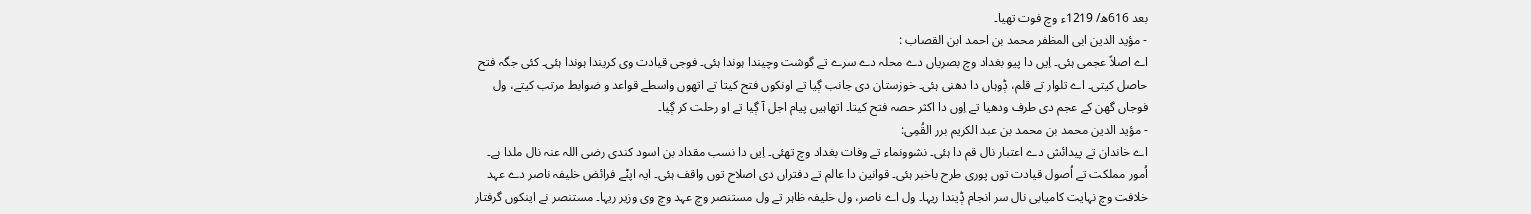بعد 616ھ/ 1219ء وچ فوت تھیا۔
- مؤید الدین ابی المظفر محمد بن احمد ابن القصاب :
اے اصلاً عجمی ہئی۔ اِیں دا پیو بغداد وچ بصریاں دے محلہ دے سرے تے گوشت وچیندا ہوندا ہئی۔ فوجی قیادت وی کریندا ہوندا ہئی۔ کئی جگہ فتح حاصل کیتی۔ اے تلوار تے قلم، ݙوہاں دا دھنی ہئی۔ خوزستان دی جانب ڳیا تے اونکوں فتح کیتا تے اتھوں واسطے قواعد و ضوابط مرتب کیتے، ول فوجاں گھن کے عجم دی طرف ودھیا تے اِوں دا اکثر حصہ فتح کیتا۔ اتھاہیں پیام اجل آ ڳیا تے او رحلت کر ڳیا۔
- مؤید الدین محمد بن محمد بن عبد الکریم برر القُمِی:
اے خاندان تے پیدائش دے اعتبار نال قم دا ہئی۔ نشوونماء تے وفات بغداد وچ تھئی۔ اِیں دا نسب مقداد بن اسود کندی رضی اللہ عنہ نال ملدا ہے۔ اُمور مملکت تے اُصول قیادت توں پوری طرح باخبر ہئی۔ قوانین دا عالم تے دفتراں دی اصلاح توں واقف ہئی۔ ایہ اپݨے فرائض خلیفہ ناصر دے عہد خلافت وچ نہایت کامیابی نال سر انجام ݙیندا ریہا۔ ول اے ناصر، ول خلیفہ ظاہر تے ول مستنصر وچ عہد وچ وی وزیر ریہا۔ مستنصر نے اینکوں گرفتار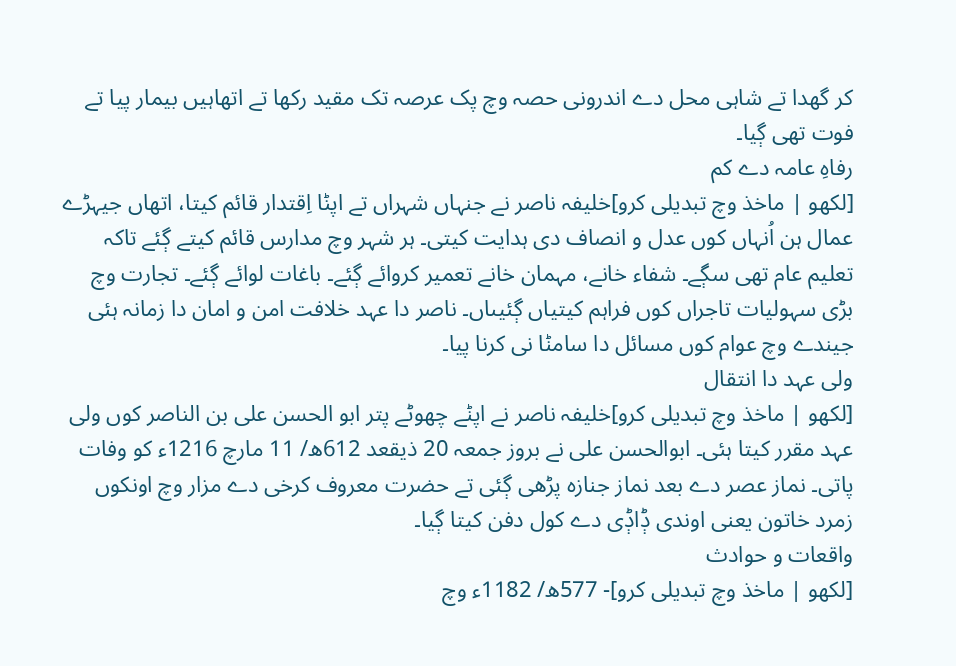کر گھدا تے شاہی محل دے اندرونی حصہ وچ پک عرصہ تک مقید رکھا تے اتھاہیں بیمار پیا تے فوت تھی ڳیا۔
رفاہِ عامہ دے کم
[لکھو | ماخذ وچ تبدیلی کرو]خلیفہ ناصر نے جنہاں شہراں تے اپݨا اِقتدار قائم کیتا، اتھاں جیہڑے عمال ہن اُنہاں کوں عدل و انصاف دی ہدایت کیتی۔ ہر شہر وچ مدارس قائم کیتے ڳئے تاکہ تعلیم عام تھی سڳے۔ شفاء خانے، مہمان خانے تعمیر کروائے ڳئے۔ باغات لوائے ڳئے۔ تجارت وچ بڑی سہولیات تاجراں کوں فراہم کیتیاں ڳئیںاں۔ ناصر دا عہد خلافت امن و امان دا زمانہ ہئی جیندے وچ عوام کوں مسائل دا سامݨا نی کرنا پیا۔
ولی عہد دا انتقال
[لکھو | ماخذ وچ تبدیلی کرو]خلیفہ ناصر نے اپݨے چھوٹے پتر ابو الحسن علی بن الناصر کوں ولی عہد مقرر کیتا ہئی۔ ابوالحسن علی نے بروز جمعہ 20 ذیقعد 612ھ/ 11 مارچ 1216ء کو وفات پاتی۔ نماز عصر دے بعد نماز جنازہ پڑھی ڳئی تے حضرت معروف کرخی دے مزار وچ اونکوں زمرد خاتون یعنی اوندی ݙاݙی دے کول دفن کیتا ڳیا۔
واقعات و حوادث
[لکھو | ماخذ وچ تبدیلی کرو]- 577ھ/ 1182ء وچ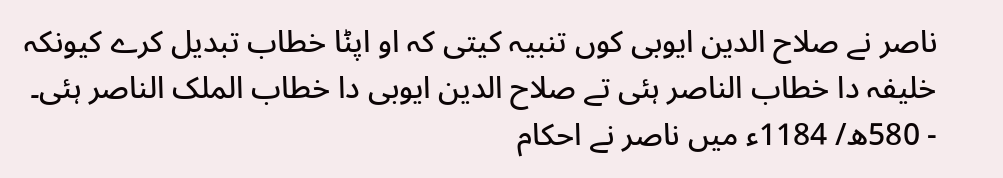ناصر نے صلاح الدین ایوبی کوں تنبیہ کیتی کہ او اپݨا خطاب تبدیل کرے کیونکہ خلیفہ دا خطاب الناصر ہئی تے صلاح الدین ایوبی دا خطاب الملک الناصر ہئی۔
- 580ھ/ 1184ء میں ناصر نے احکام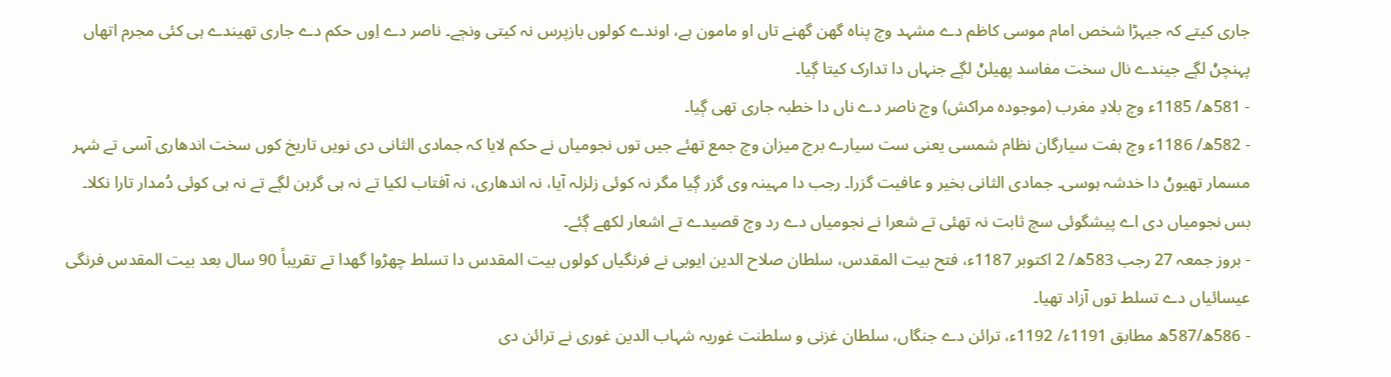جاری کیتے کہ جیہڑا شخص امام موسی کاظم دے مشہد وچ پناہ گھن گھنے تاں او مامون ہے، اوندے کولوں بازپرس نہ کیتی ونڄے۔ ناصر دے اِوں حکم دے جاری تھیندے ہی کئی مجرم اتھاں پہنچݨ لڳے جیندے نال سخت مفاسد پھیلݨ لڳے جنہاں دا تدارک کیتا ڳیا۔
- 581ھ/ 1185ء وچ بلادِ مغرب (موجودہ مراکش) وچ ناصر دے ناں دا خطبہ جاری تھی ڳیا۔
- 582ھ/ 1186ء وچ ہفت سیارگان نظام شمسی یعنی ست سیارے برج میزان وچ جمع تھئے جیں توں نجومیاں نے حکم لایا کہ جمادی الثانی دی نویں تاریخ کوں سخت اندھاری آسی تے شہر مسمار تھیوݨ دا خدشہ ہوسی۔ جمادی الثانی بخیر و عافیت گزرا۔ رجب دا مہینہ وی گزر ڳیا مگر نہ کوئی زلزلہ آیا، نہ اندھاری، نہ آفتاب لکیا تے نہ ہی گرہن لڳے تے نہ ہی کوئی دُمدار تارا نکلا۔ بس نجومیاں دی اے پیشگوئی سچ ثابت نہ تھئی تے شعرا نے نجومیاں دے رد وچ قصیدے تے اشعار لکھے ڳئے۔
- بروز جمعہ 27 رجب 583ھ/ 2 اکتوبر 1187ء، فتح بیت المقدس، سلطان صلاح الدین ایوبی نے فرنگیاں کولوں بیت المقدس دا تسلط چھڑوا گھدا تے تقریباً 90 سال بعد بیت المقدس فرنگی عیسائیاں دے تسلط توں آزاد تھیا۔
- 586ھ/587ھ مطابق 1191ء/ 1192ء، ترائن دے جنگاں، سلطان غزنی و سلطنت غوریہ شہاب الدین غوری نے ترائن دی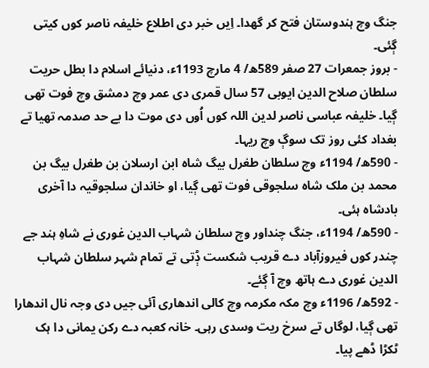جنگ وچ ہندوستان فتح کر گھدا۔ اِیں خبر دی اطلاع خلیفہ ناصر کوں کیتی ڳئی۔
- بروز جمعرات 27 صفر 589ھ/ 4 مارچ 1193ء، دنیائے اسلام دا بطل حریت سلطان صلاح الدین ایوبی 57 سال قمری دی عمر وچ دمشق وچ فوت تھی ڳیا۔ خلیفہ عباسی ناصر لدین اللہ کوں اُوں دی موت دا بے حد صدمہ تھیا تے بغداد کئی روز تک سوڳ وچ ریہا۔
- 590ھ/ 1194ء وچ سلطان طغرل بیگ شاہ ابن ارسلان بن طغرل بیگ بن محمد بن ملک شاہ سلجوقی فوت تھی ڳیا، او خاندان سلجوقیہ دا آخری بادشاہ ہئی۔
- 590ھ/ 1194ء، جنگ چنداور وچ سلطان شہاب الدین غوری نے شاہِ ہند جے چندر کوں فیروزآباد دے قریب شکست ݙتی تے تمام شہر سلطان شہاب الدین غوری دے ہاتھ وچ آ ڳئے۔
- 592ھ/ 1196ء وچ مکہ مکرمہ وچ کالی اندھاری آئی جیں دی وجہ نال اندھارا تھی ڳیا، لوگاں تے سرخ ریت وسدی رہی۔ خانہ کعبہ دے رکن یمانی دا ہک ٹکڑا ڈھے پیا۔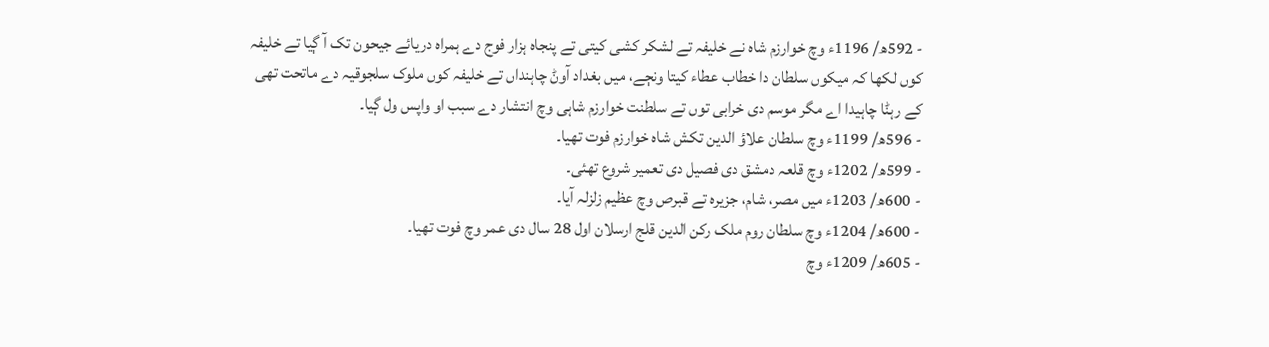- 592ھ/ 1196ء وچ خوارزم شاہ نے خلیفہ تے لشکر کشی کیتی تے پنجاہ ہزار فوج دے ہمراہ دریائے جیحون تک آ ڳیا تے خلیفہ کوں لکھا کہ میکوں سلطان دا خطاب عطاء کیتا ونڄے، میں بغداد آوݨ چاہنداں تے خلیفہ کوں ملوک سلجوقیہ دے ماتحت تھی کے رہݨا چاہیدا اے مگر موسم دی خرابی توں تے سلطنت خوارزم شاہی وچ انتشار دے سبب او واپس ول ڳیا۔
- 596ھ/ 1199ء وچ سلطان علاؤ الدین تکش شاہ خوارزم فوت تھیا۔
- 599ھ/ 1202ء وچ قلعہ دمشق دی فصیل دی تعمیر شروع تھئی۔
- 600ھ/ 1203ء میں مصر، شام، جزیرہ تے قبرص وچ عظیم زلزلہ آیا۔
- 600ھ/ 1204ء وچ سلطان روم ملک رکن الدین قلج ارسلان اول 28 سال دی عمر وچ فوت تھیا۔
- 605ھ/ 1209ء وچ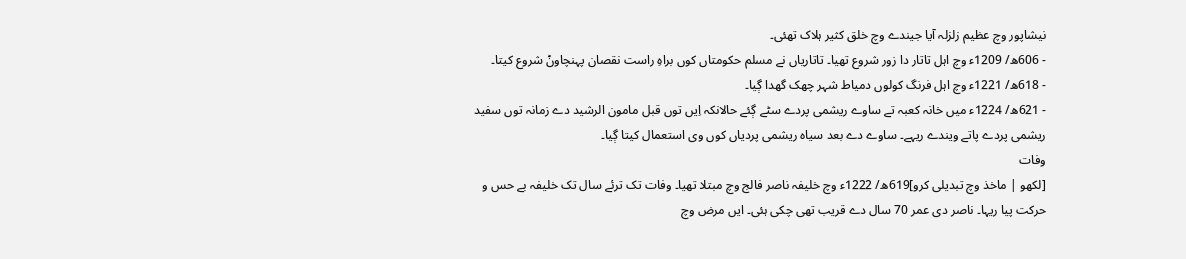نیشاپور وچ عظیم زلزلہ آیا جیندے وچ خلق کثیر ہلاک تھئی۔
- 606ھ/ 1209ء وچ اہل تاتار دا زور شروع تھیا۔ تاتاریاں نے مسلم حکومتاں کوں براہِ راست نقصان پہنچاوݨ شروع کیتا۔
- 618ھ/ 1221ء وچ اہل فرنگ کولوں دمیاط شہر چھک گھدا ڳیا۔
- 621ھ/ 1224ء میں خانہ کعبہ تے ساوے ریشمی پردے سٹے ڳئے حالانکہ اِیں توں قبل مامون الرشید دے زمانہ توں سفید ریشمی پردے پاتے ویندے ریہے۔ ساوے دے بعد سیاہ ریشمی پردیاں کوں وی استعمال کیتا ڳیا۔
وفات
[لکھو | ماخذ وچ تبدیلی کرو]619ھ/ 1222ء وچ خلیفہ ناصر فالج وچ مبتلا تھیا۔ وفات تک ترئے سال تک خلیفہ بے حس و حرکت پیا ریہا۔ ناصر دی عمر 70 سال دے قریب تھی چکی ہئی۔ ایں مرض وچ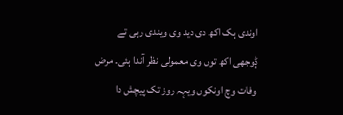اوندی ہک اکھ دی دید وی ویندی رہی تے ݙوجھی اکھ توں وی معمولی نظر آندا ہئی۔ مرض وفات وچ اونکوں ویہہ روز تک پیچش دا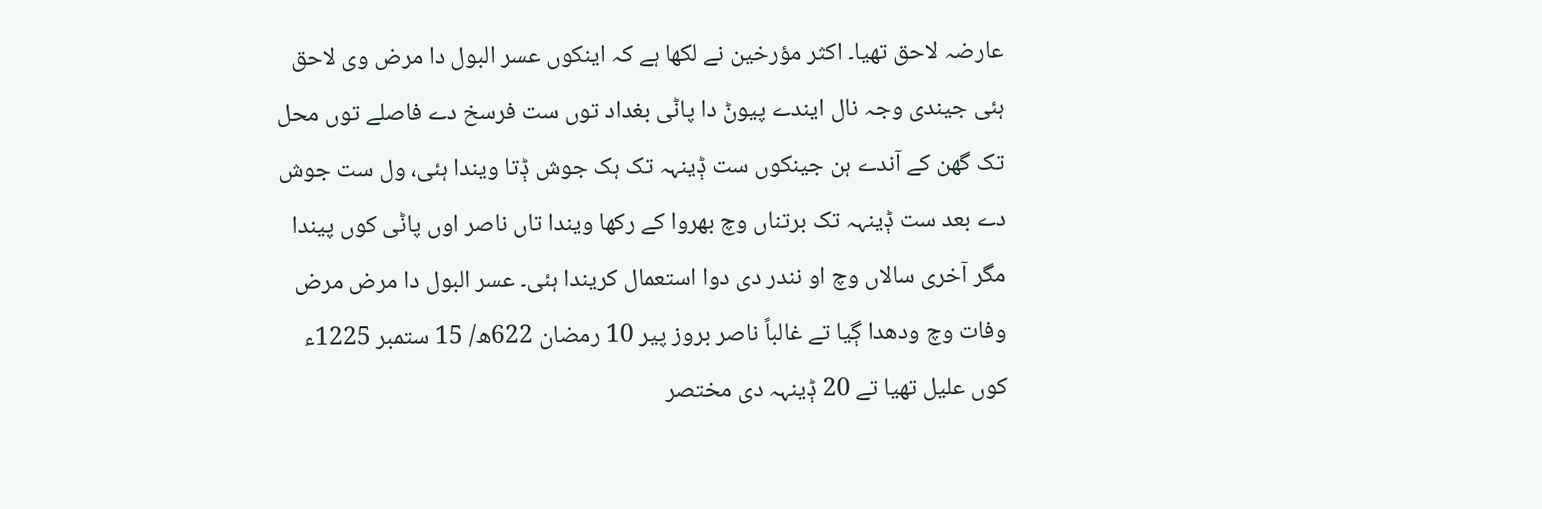عارضہ لاحق تھیا۔ اکثر مؤرخین نے لکھا ہے کہ اینکوں عسر البول دا مرض وی لاحق ہئی جیندی وجہ نال ایندے پیوݨ دا پاݨی بغداد توں ست فرسخ دے فاصلے توں محل تک گھن کے آندے ہن جینکوں ست ݙینہہ تک ہک جوش ݙتا ویندا ہئی، ول ست جوش دے بعد ست ݙینہہ تک برتناں وچ بھروا کے رکھا ویندا تاں ناصر اوں پاݨی کوں پیندا مگر آخری سالاں وچ او نندر دی دوا استعمال کریندا ہئی۔ عسر البول دا مرض مرض وفات وچ ودھدا ڳیا تے غالباً ناصر بروز پیر 10 رمضان 622ھ/ 15 ستمبر 1225ء کوں علیل تھیا تے 20 ݙینہہ دی مختصر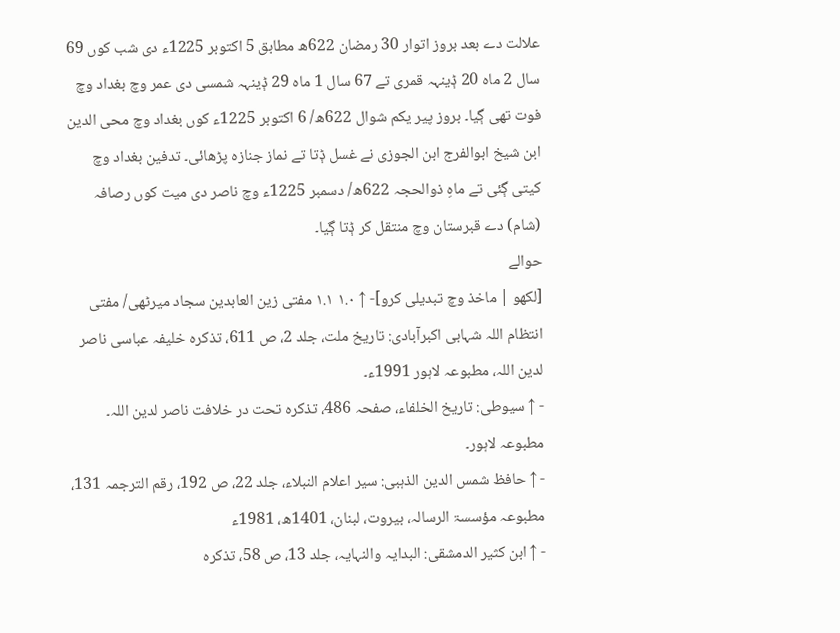علالت دے بعد بروز اتوار 30 رمضان 622ھ مطابق 5 اکتوبر 1225ء دی شب کوں 69 سال 2 ماہ 20 ݙینہہ قمری تے 67 سال 1 ماہ 29 ݙینہہ شمسی دی عمر وچ بغداد وچ فوت تھی ڳیا۔ بروز پیر یکم شوال 622ھ/ 6 اکتوبر 1225ء کوں بغداد وچ محی الدین ابن شیخ ابوالفرج ابن الجوزی نے غسل ݙتا تے نماز جنازہ پڑھائی۔ تدفین بغداد وچ کیتی ڳئی تے ماہِ ذوالحجہ 622ھ/ دسمبر 1225ء وچ ناصر دی میت کوں رصافہ (شام) دے قبرستان وچ منتقل کر ݙتا ڳیا۔
حوالے
[لکھو | ماخذ وچ تبدیلی کرو]- ↑ ١.٠ ١.١ مفتی زین العابدین سجاد میرٹھی/ مفتی انتظام اللہ شہابی اکبرآبادی: تاریخ ملت، جلد 2، ص 611، تذکرہ خلیفہ عباسی ناصر لدین اللہ، مطبوعہ لاہور 1991ء۔
- ↑ سیوطی: تاریخ الخلفاء، صفحہ 486، تذکرہ تحت در خلافت ناصر لدین اللہ۔ مطبوعہ لاہور۔
- ↑ حافظ شمس الدین الذہبی: سیر اعلام النبلاء، جلد 22، ص 192، رقم الترجمہ 131، مطبوعہ مؤسسۃ الرسالہ، بیروت، لبنان، 1401ھ، 1981ء
- ↑ ابن کثیر الدمشقی: البدایہ والنہایہ، جلد 13، ص 58، تذکرہ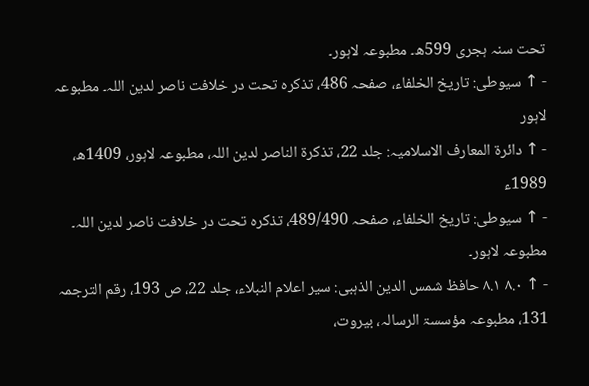تحت سنہ ہجری 599ھ۔ مطبوعہ لاہور۔
- ↑ سیوطی: تاریخ الخلفاء، صفحہ 486، تذکرہ تحت در خلافت ناصر لدین اللہ۔ مطبوعہ لاہور
- ↑ دائرۃ المعارف الاسلامیہ: جلد 22، تذکرۃ الناصر لدین اللہ، مطبوعہ لاہور، 1409ھ، 1989ء
- ↑ سیوطی: تاریخ الخلفاء، صفحہ 489/490، تذکرہ تحت در خلافت ناصر لدین اللہ۔ مطبوعہ لاہور۔
- ↑ ٨.٠ ٨.١ حافظ شمس الدین الذہبی: سیر اعلام النبلاء، جلد 22، ص 193، رقم الترجمہ 131، مطبوعہ مؤسسۃ الرسالہ، بیروت،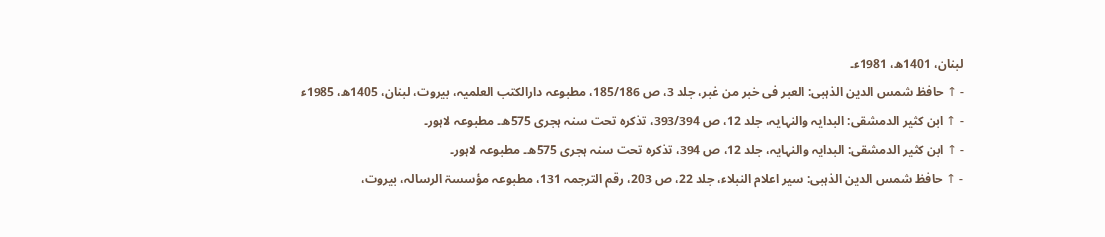لبنان، 1401ھ، 1981ء۔
- ↑ حافظ شمس الدین الذہبی: العبر فی خبر من غبر، جلد 3، ص 185/186، مطبوعہ دارالکتب العلمیہ، بیروت، لبنان، 1405ھ، 1985ء
- ↑ ابن کثیر الدمشقی: البدایہ والنہایہ، جلد 12، ص 393/394، تذکرہ تحت سنہ ہجری 575ھ۔ مطبوعہ لاہور۔
- ↑ ابن کثیر الدمشقی: البدایہ والنہایہ، جلد 12، ص 394، تذکرہ تحت سنہ ہجری 575ھ۔ مطبوعہ لاہور۔
- ↑ حافظ شمس الدین الذہبی: سیر اعلام النبلاء، جلد 22، ص 203، رقم الترجمہ 131، مطبوعہ مؤسسۃ الرسالہ، بیروت،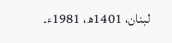لبنان، 1401ھ، 1981ء۔